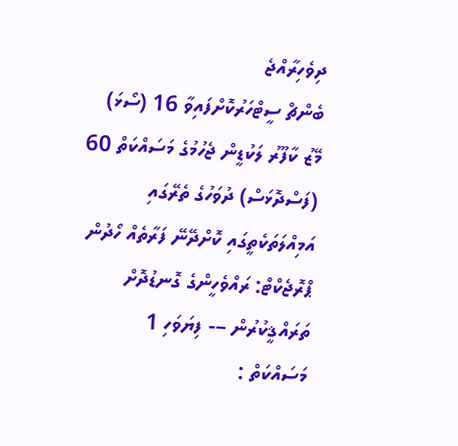ދިވެހިރާއްޖެ
ބެންޗް ސީޓްހަރުކޮށްފައިވާ 16 (ސޯޅަ) މޭޒު ކާފޫރު ލަކުޑީން ޖެހުމުގެ މަސައްކަތް 60 (ފަސްދޮޅަސް) ދުވަހުގެ ތެރޭގައި އަމިއްލަތަކެތީގައި ކޮށްދޭނޭ ފަރާތެއް ހޯދުން
ޕްރޮޖެކްޓް: ރައްވެހީންގެ ގޮނޑުދޮށް ތަރައްޤީކުރުން –- ފިޔަވަހި 1
މަސައްކަތް :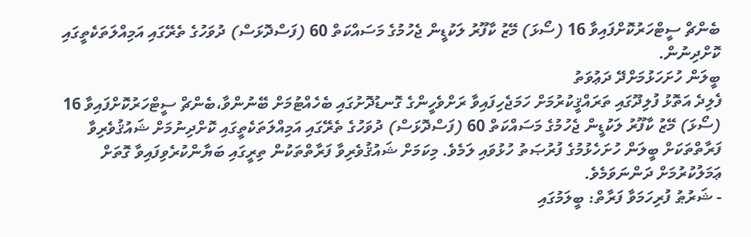ބެންޗް ސީޓްހަރުކޮށްފައިވާ 16 (ސޯޅަ) މޭޒު ކާފޫރު ލަކުޑީން ޖެހުމުގެ މަސައްކަތް 60 (ފަސްދޮޅަސް) ދުވަހުގެ ތެރޭގައި އަމިއްލަތަކެތީގައި ކޮށްދިނުން.
ބީލަން ހުށަހަޅުމަށްދޭ ދަޢުވަތު
ފެލިދެ އަތޮޅު ފުލިދޫގައި ތަރައްޤީކުރުމަށް ހަމަޖެހިފައިވާ ރަށްވެހީންގެ ގޮނޑުދޮށުގައި ބެހެއްޓުމަށް ބޭނުންވާ،ބެންޗް ސީޓްހަރުކޮށްފައިވާ 16 (ސޯޅަ) މޭޒު ކާފޫރު ލަކުޑީން ޖެހުމުގެ މަސައްކަތް 60 (ފަސްދޮޅަސް) ދުވަހުގެ ތެރޭގައި އަމިއްލަތަކެތީގައި ކޮށްދިނުމަށް ޝައުޤުވެރިވާ ފަރާތްތަކަށް ބީލަން ހުށަހެޅުމުގެ ފުރުޞަތު ހުޅުވައި ލަމެވެ. މިކަމަށް ޝައުޤުވެރިވާ ފަރާތްތަކުން ތިރީގައި ބަޔާންކުރެވިފައިވާ ގޮތަށް ޢަމަލުކުރުމަށް ދަންނަވަމެވެ.
- ޝަރުޠު ފުރިހަމަވާ ފަރާތް: ބީލަމުގައި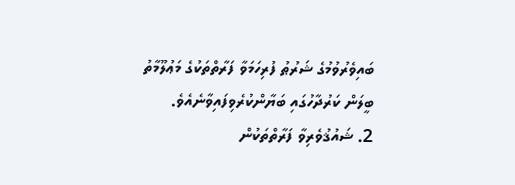ބައިވެރުވުމުގެ ޝަރުޠު ފުރިހަމަވާ ފަރާތްތަކުގެ މަޢުލޫމާތު ބީލަން ކަރުދާހުގައި ބަޔާންކުރެވިފައިވާނެއެވެ.
2. ޝައުޤުވެރިވާ ފަރާތްތަކުން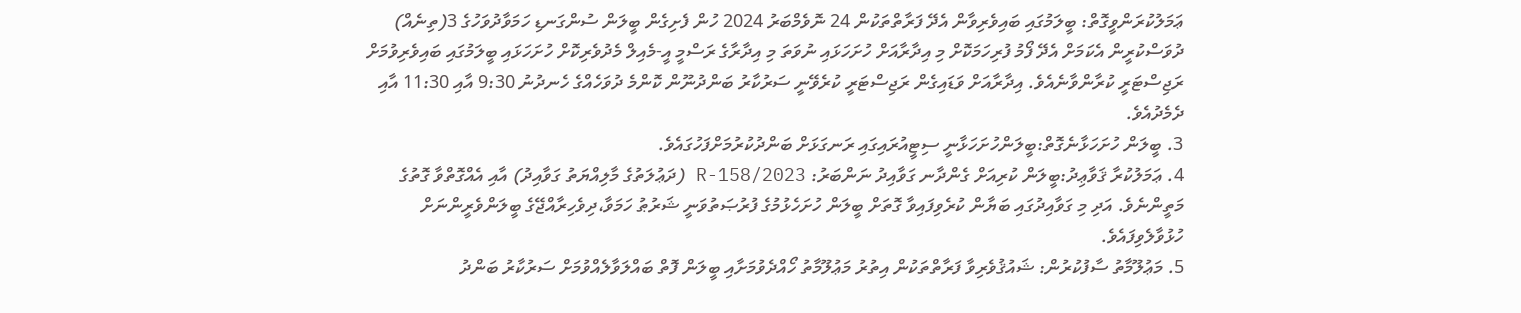ޢަމަލުކުރަންވީގޮތް: ބީލަމުގައި ބައިވެރިވާން އެދޭ ފަރާތްތަކުން 24 ނޮވެމްބަރު 2024 ހުން ފެށިގެން ބީލަން ސުންގަނޑި ހަމަވާދުވަހުގެ 3(ތިނެއް) ދުވަސްކުރީން އެކަމަށް އެދޭ ފޯމު ފުރިހަމަކޮށް މި އިދާރާއަށް ހުށަހަޅައި ނުވަތަ މި އިދާރާގެ ރަސްމީ އީ-މެއިލް މެދުވެރިކޮށް ހުށަހަޅައި ބީލަމުގައި ބައިވެރިވުމަށް ރަޖިސްޓަރީ ކުރާންވާނެއެވެ. އިދާރާއަށް ވަޑައިގެން ރަޖިސްޓަރީ ކުރެވޭނީ ސަރުކާރު ބަންދުނޫން ކޮންމެ ދުވަހެއްގެ ހެނދުނު 9:30 އާއި 11:30 އާއި ދެމެދުއެވެ.
3. ބީލަން ހުށަހަޅާނެގޮތް:ބީލަންހުށަހަޅާނީ ސިޓީއުރައިގައި ރަނގަޅަށް ބަންދުކުރުމަށްފަހުގައެވެ.
4. ޢަމަލުކުރާ ޤަވާޢިދު:ބީލަން ކުރިއަށް ގެންދާނ ގަވާއިދު ނަންބަރު: 2023/R-158 (ދަޢުލަތުގެ މާލިއްޔަތު ގަވާއިދު) އާއި އެއްގޮތްވާ ގޮތުގެ މަތީންނެވެ. އަދި މި ގަވާއިދުގައި ބަޔާން ކުރެވިފައިވާ ގޮތަށް ބީލަން ހުށަހެޅުމުގެ ފުރުޞަތުވަނީ ޝަރުޠު ހަމަވާ،ދިވެހިރާއްޖޭގެ ބީލަންވެރީންނަށް ހުޅުވާލެވިފައެވެ.
5. މަޢުލޫމާތު ސާފުކުރުން: ޝައުޤުވެރިވާ ފަރާތްތަކުން އިތުރު މަޢުލޫމާތު ހޯއްދެވުމަށާއި ބީލަން ފޮތް ބައްލަވާލެއްވުމަށް ސަރުކާރު ބަންދު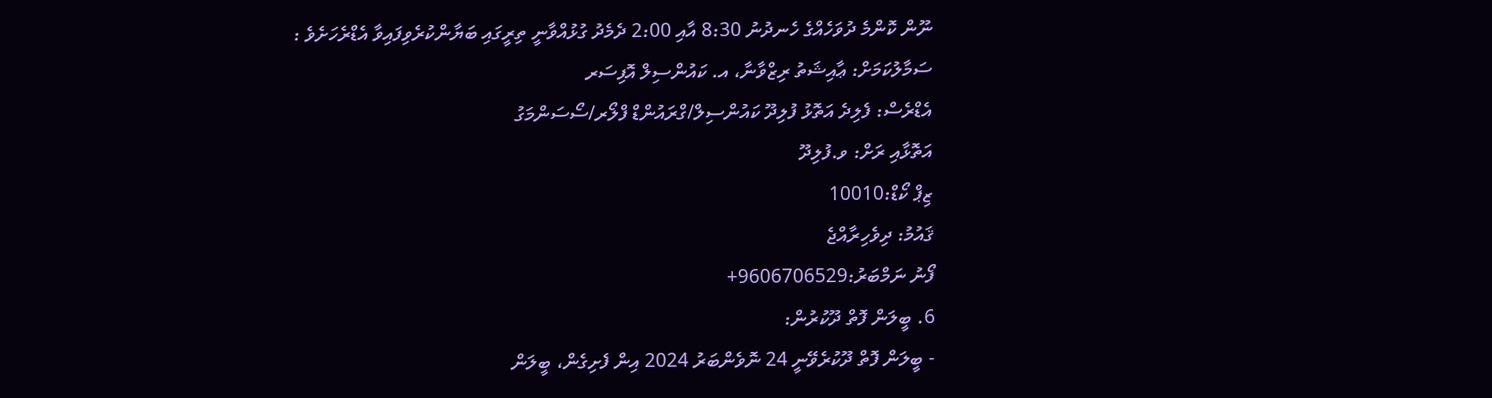ނޫން ކޮންމެ ދުވަހެއްގެ ހެނދުނު 8:30 އާއި 2:00 ދެމެދު ގުޅުއްވާނީ ތިރީގައި ބަޔާންކުރެވިފައިވާ އެޑްރެހަށެވެ :
ސަމާލުކަމަށް: ޢާއިޝަތު ރިޒްވާނާ، އ. ކައުންސިލް އޮފިސަރ
އެޑްރެސް: ފެލިދެ އަތޮޅު ފުލިދޫ ކައުންސިލް/ގްރައުންޑް ފްލޯރ/ސޯސަންމަގު
އަތޮޅާއި ރަށް: ވ.ފުލިދޫ
ޒިޕް ކޯޑް:10010
ޤައުމު: ދިވެހިރާއްޖެ
ފޯނު ނަމްބަރު:9606706529+
6. ބީލަން ފޮތް ދޫކުރުން:
- ބީލަން ފޮތް ދޫކުރެވޭނީ 24 ނޮވެންބަރު 2024 އިން ފެށިގެން، ބީލަން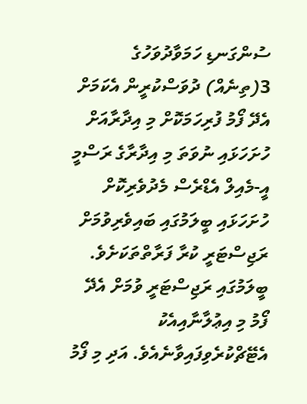ސުންގަނޑި ހަމަވާދުވަހުގެ 3(ތިނެއް) ދުވަސްކުރީން އެކަމަށް އެދޭ ފޯމު ފުރިހަމަކޮށް މި އިދާރާއަށް ހުށަހަޅައި ނުވަތަ މި އިދާރާގެ ރަސްމީ އީ-މެއިލް އެޑްރެސް މެދުވެރިކޮށް ހުށަހަޅައި ބީލަމުގައި ބައިވެރިވުމަށް ރަޖިސްޓަރީ ކުރާ ފަރާތްތަކަށެވެ. ބީލަމުގައި ރަޖިސްޓަރީ ވުމަށް އެދޭ ފޯމު މި އިޢުލާނާއިއެކު އެޓޭޗްކުރެވިފައިވާނެއެވެ. އަދި މި ފޯމު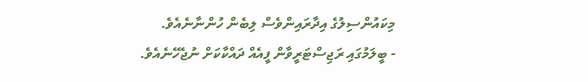މިކައުންސިލުގެ އިދާރައިންވެސް ލިބެން ހުންނާނެއެވެ.
- ބީލަމުގައި ރަޖިސްޓަރީވާން ފީއެއް ދައްކާކަށް ނުޖެހޭނެއެވެ.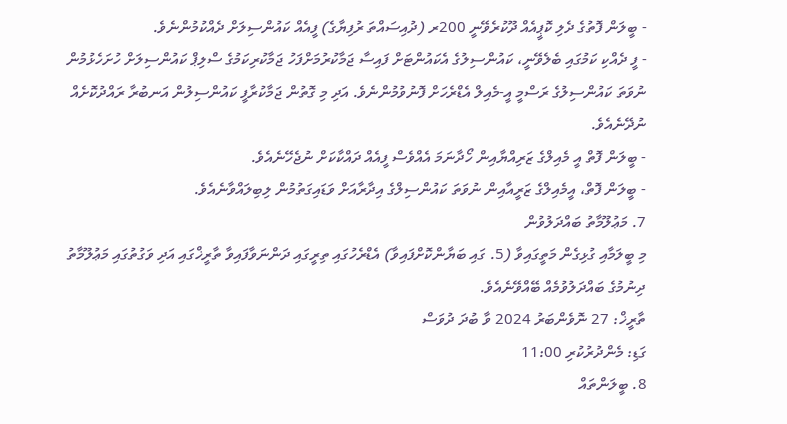- ބީލަން ފޮތުގެ ދެލި ކޮޕީއެއް ދޫކުރެވޭނީ 200ރ (ދުއިސައްތަ ރުފިޔާގެ) ފީއެއް ކައުންސިލަށް ދެއްކުމުންނެވެ.
- ފީ ދެއްކި ކަމުގައި ބެލެވޭނީ، ކައުންސިލުގެ އެކައުންޓަށް ފައިސާ ޖަމާކުރުމަށްފަހު ޖަމާކުރިކަމުގެ ސްލިޕް ކައުންސިލަށް ހުށަހެޅުމުން ނުވަތަ ކައުންސިލުގެ ރަސްމީ އީ-މެއިލް އެޑްރެހަށް ފޮނުވުމުންނެވެ. އަދި މި ގޮތުން ޖަމާކުރާފީ ކައުންސިލުން އަނބުރާ ރައްދުކޮށެއް ނުދޭނެއެވެ.
- ބީލަން ފޮތް އީ މެއިލްގެ ޒަރިއްޔާއިން ހޯދާނަމަ އެއްވެސް ފީއެއް ދައްކާކަށް ނުޖެހޭނެއެވެ.
- ބީލަން ފޮތް، އީމެއިލްގެ ޒަރީއާއިން ނުވަތަ ކައުންސިލްގެ އިދާރާއަށް ވަޑައިގަތުމުން ލިބިލައްވާނެއެވެ.
7. މަޢުލޫމާތު ބައްދަލުވުން
މި ބީލަމާއި ގުޅިގެން މަތީގައިވާ (5. ގައި ބަޔާންކޮށްފައިވާ) އެޑްރެހުގައި ތިރީގައި ދަންނަވާފައިވާ ތާރީޚްގައި އަދި ވަގުތުގައި މަޢުލޫމާތު ދިނުމުގެ ބައްދަލުވުމެއް ބޭއްވޭނެއެވެ.
ތާރީޚް: 27 ނޮވެންބަރު 2024 ވާ ބުދަ ދުވަސް
ގަޑި: މެންދުރުކުރި 11:00
8. ބީލަންތައް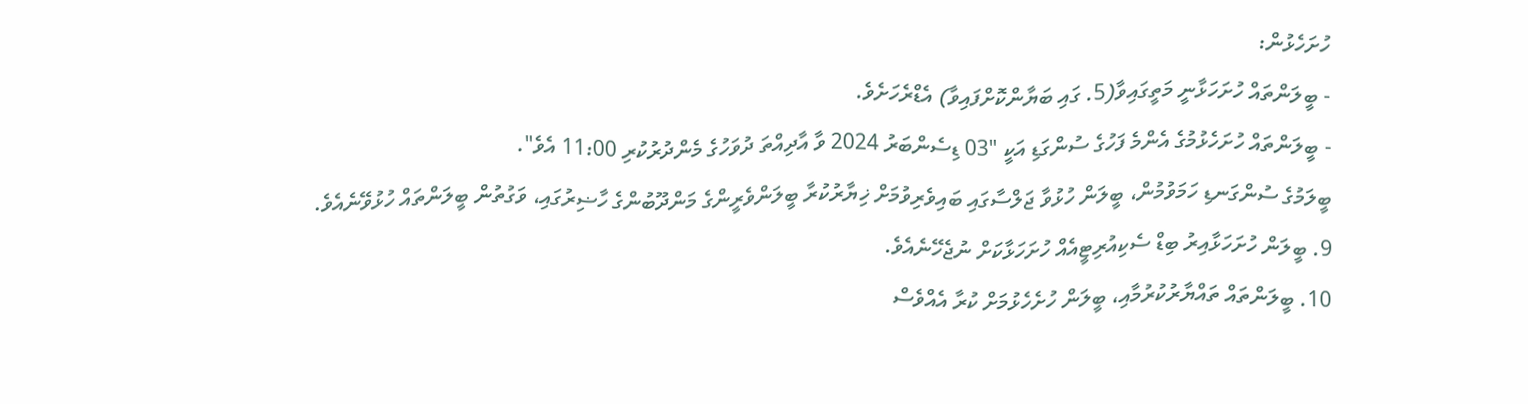ހުށަހެޅުން:
- ބީލަންތައް ހުށަހަޅާނީ މަތީގައިވާ(5. ގައި ބަޔާންކޮށްފައިވާ) އެޑްރެހަށެވެ.
- ބީލަންތައް ހުށަހެޅުމުގެ އެންމެ ފަހުގެ ސުންގަޑި އަކީ "03 ޑިސެންބަރު 2024 ވާ އާދިއްތަ ދުވަހުގެ މެންދުރުކުރި 11:00 އެވެ".
ބީލަމުގެ ސުންގަނޑި ހަމަވުމުން، ބީލަން ހުޅުވާ ޖަލްސާގައި ބައިވެރިވުމަށް ޚިޔާރުކުރާ ބީލަންވެރީންގެ މަންދޫބުންގެ ހާޟިރުގައި، ވަގުތުން ބީލަންތައް ހުޅުވޭނެއެވެ.
9. ބީލަން ހުށަހަޅާއިރު ބިޑް ސެކިއުރިޓީއެއް ހުށަހަޅާކަށް ނުޖެހޭނެއެވެ.
10. ބީލަންތައް ތައްޔާރުކުރުމާއި، ބީލަން ހުށެހެޅުމަށް ކުރާ އެއްވެސް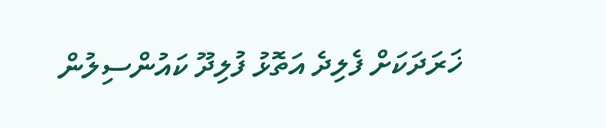ޚަރަދަކަށް ފެލިދެ އަތޮޅު ފުލިދޫ ކައުންސިލުން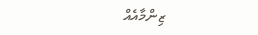ޒިންމާއެއް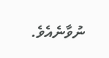ނުވާނެއެވެ.